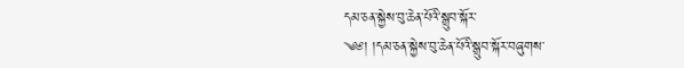དམ་ཅན་སྐྱེས་བུ་ཆེན་པོའི་སྒྲུབ་སྐོར་
༄༅། །དམ་ཅན་སྐྱེས་བུ་ཆེན་པོའི་སྒྲུབ་སྐོར་བཞུགས་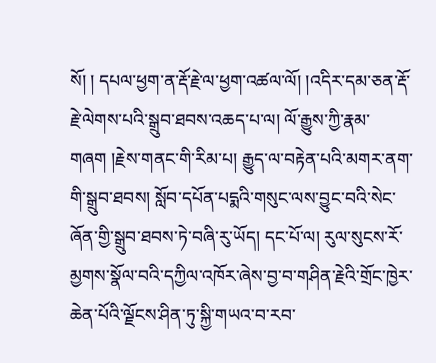སོ། ། དཔལ་ཕྱག་ན་རྡོ་རྗེ་ལ་ཕྱག་འཚལ་ལོ། །འདིར་དམ་ཅན་རྡོ་རྗེ་ལེགས་པའི་སྒྲུབ་ཐབས་འཆད་པ་ལ། ལོ་རྒྱུས་ཀྱི་རྣམ་གཞག །རྗེས་གནང་གི་རིམ་པ། རྒྱུད་ལ་བརྟེན་པའི་མགར་ནག་གི་སྒྲུབ་ཐབས། སློབ་དཔོན་པདྨའི་གསུང་ལས་བྱུང་བའི་སེང་ཞོན་གྱི་སྒྲུབ་ཐབས་ཏེ་བཞི་རུ་ཡོད། དང་པོ་ལ། རུལ་སུངས་རོ་མྱགས་སྣོལ་བའི་དཀྱིལ་འཁོར་ཞེས་བྱ་བ་གཤིན་རྗེའི་གྲོང་ཁྱེར་ཆེན་པོའི་ལྗོངས་ཤིན་ཏུ་སྐྱི་གཡའ་བ་རབ་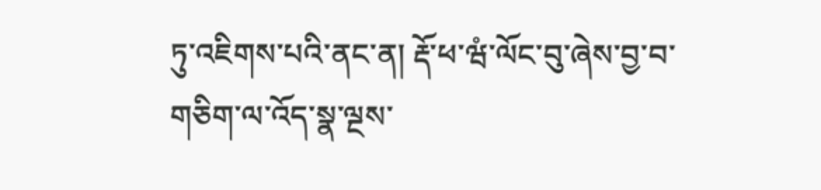ཏུ་འཇིགས་པའི་ནང་ན། རྡོ་ཕ་ཝཾ་ལོང་བུ་ཞེས་བྱ་བ་གཅིག་ལ་འོད་སྣ་ལྔས་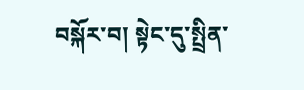བསྐོར་བ། སྟེང་དུ་སྤྲིན་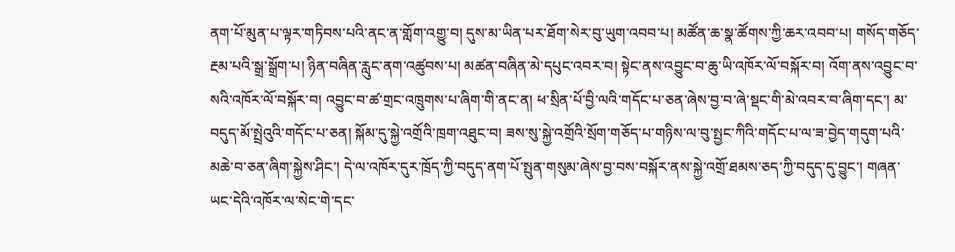ནག་པོ་མུན་པ་ལྟར་གཏིབས་པའི་ནང་ན་གློག་འགྱུ་བ། དུས་མ་ཡིན་པར་ཐོག་སེར་བུ་ཡུག་འབབ་པ། མཚོན་ཆ་སྣ་ཚོགས་ཀྱི་ཆར་འབབ་པ། གསོད་གཅོད་རྔམ་པའི་སྒྲ་སྒྲོག་པ། ཉིན་བཞིན་རླུང་ནག་འཚུབས་པ། མཚན་བཞིན་མེ་དཔུང་འབར་བ། སྟེང་ནས་འབྱུང་བ་ཆུ་ཡི་འཁོར་ལོ་བསྐོར་བ། འོག་ནས་འབྱུང་བ་སའི་འཁོར་ལོ་བསྐོར་བ། འབྱུང་བ་ཚ་གྲང་འཁྲུགས་པ་ཞིག་གི་ནང་ན། ཕ་སྲིན་པོ་བྱི་ལའི་གདོང་པ་ཅན་ཞེས་བྱ་བ་ཞེ་སྡང་གི་མེ་འབར་བ་ཞིག་དང་། མ་བདུད་མོ་སྤྲེའུའི་གདོང་པ་ཅན། སྐོམ་དུ་སྐྱེ་འགྲོའི་ཁྲག་འཐུང་བ། ཟས་སུ་སྐྱེ་འགྲོའི་སྲོག་གཅོད་པ་གཉིས་ལ་བུ་སྤྱང་ཀིའི་གདོང་པ་ལ་ཟ་བྱེད་གདུག་པའི་མཆེ་བ་ཅན་ཞིག་སྐྱེས་ཤིང་། དེ་ལ་འཁོར་དུར་ཁྲོད་ཀྱི་བདུད་ནག་པོ་སྤུན་གསུམ་ཞེས་བྱ་བས་བསྐོར་ནས་སྐྱེ་འགྲོ་ཐམས་ཅད་ཀྱི་བདུད་དུ་བྱུང་། གཞན་ཡང་དེའི་འཁོར་ལ་སེང་གེ་དང་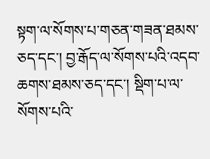སྟག་ལ་སོགས་པ་གཅན་གཟན་ཐམས་ཅད་དང་། བྱ་རྒོད་ལ་སོགས་པའི་འདབ་ཆགས་ཐམས་ཅད་དང་། སྡིག་པ་ལ་སོགས་པའི་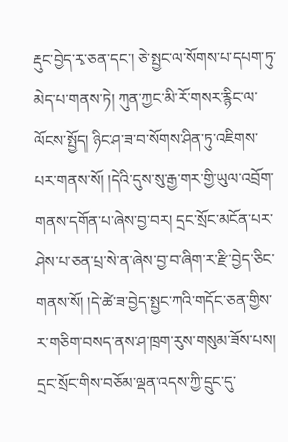རྡུང་བྱེད་རྭ་ཅན་དང་། ཅེ་སྤྱང་ལ་སོགས་པ་དཔག་ཏུ་མེད་པ་གནས་ཏེ། ཀུན་ཀྱང་མི་རོ་གསར་རྙིང་ལ་ལོངས་སྤྱོད། ཉིང་ཤ་ཟ་བ་སོགས་ཤིན་ཏུ་འཇིགས་པར་གནས་སོ། །དེའི་དུས་སུ་རྒྱ་གར་གྱི་ཡུལ་འབྲོག་གནས་དགོན་པ་ཞེས་བྱ་བར། དྲང་སྲོང་མངོན་པར་ཤེས་པ་ཅན་པྲ་སེ་ན་ཞེས་བྱ་བ་ཞིག་ར་རྫི་བྱེད་ཅིང་གནས་སོ། །དེ་ཚེ་ཟ་བྱེད་སྤྱང་ཀའི་གདོང་ཅན་གྱིས་ར་གཅིག་བསད་ནས་ཤ་ཁྲག་རུས་གསུམ་ཟོས་པས། དྲང་སྲོང་གིས་བཅོམ་ལྡན་འདས་ཀྱི་དྲུང་དུ་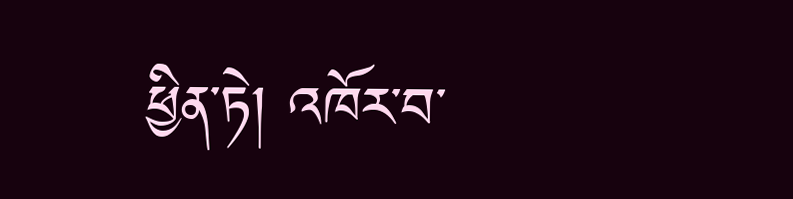ཕྱིན་ཏེ། འཁོར་བ་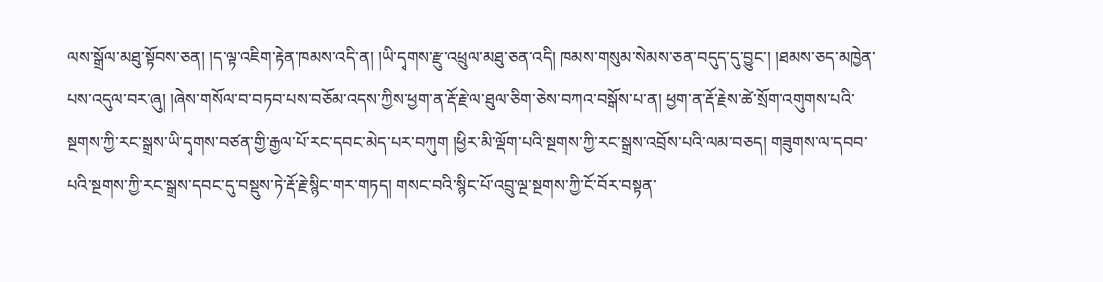ལས་སྒྲོལ་མཐུ་སྟོབས་ཅན། །ད་ལྟ་འཇིག་རྟེན་ཁམས་འདི་ན། །ཡི་དྭགས་རྫུ་འཕྲུལ་མཐུ་ཅན་འདི། ཁམས་གསུམ་སེམས་ཅན་བདུད་དུ་བྱུང་། །ཐམས་ཅད་མཁྱེན་པས་འདུལ་བར་ཞུ། །ཞེས་གསོལ་བ་བཏབ་པས་བཅོམ་འདས་ཀྱིས་ཕྱག་ན་རྡོ་རྗེ་ལ་ཐུལ་ཅིག་ཅེས་བཀའ་བསྒོས་པ་ན། ཕྱག་ན་རྡོ་རྗེས་ཚེ་སྲོག་འགུགས་པའི་སྔགས་ཀྱི་རང་སྒྲས་ཡི་དྭགས་བཙན་གྱི་རྒྱལ་པོ་རང་དབང་མེད་པར་བཀུག །ཕྱིར་མི་ལྡོག་པའི་སྔགས་ཀྱི་རང་སྒྲས་འབྲོས་པའི་ལམ་བཅད། གཟུགས་ལ་དབབ་པའི་སྔགས་ཀྱི་རང་སྒྲས་དབང་དུ་བསྡུས་ཏེ་རྡོ་རྗེ་སྙིང་གར་གཏད། གསང་བའི་སྙིང་པོ་འབྲུ་ལྔ་སྔགས་ཀྱི་ངོ་བོར་བསྟན་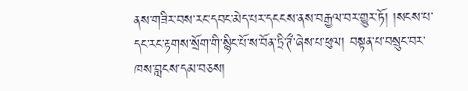ནས་གཟིར་བས་རང་དབང་མེད་པར་དངངས་ནས་བརྒྱལ་བར་གྱུར་ཏོ། །སངས་པ་དང་རང་རྟགས་སྲོག་གི་སྙིང་པོ་ས་བོན་ཏྲི་ཊྀ་ཞེས་པ་ཕུལ། བསྟན་པ་བསྲུང་བར་ཁས་བླངས་དམ་བཅས།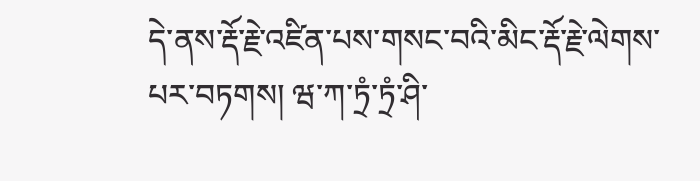དེ་ནས་རྡོ་རྗེ་འཛིན་པས་གསང་བའི་མིང་རྡོ་རྗེ་ལེགས་པར་བཏགས། ཝ་ཀ་ཏྲཾ་ཏྲཾ་ཤི་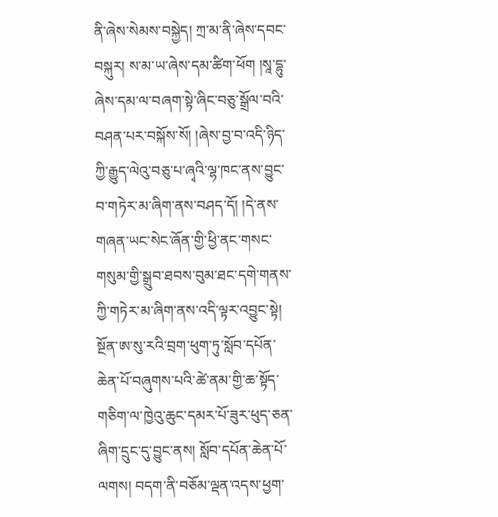ནི་ཞེས་སེམས་བསྐྱེད། ཀྲ་མ་ནི་ཞེས་དབང་བསྐུར། ས་མ་ཡ་ཞེས་དམ་ཚིག་ཕོག །སཱ་དྷུ་ཞེས་དམ་ལ་བཞག་སྟེ་ཞིང་བཅུ་སྒྲོལ་བའི་བཤན་པར་བསྐོས་སོ། །ཞེས་བྱ་བ་འདི་ཉིད་ཀྱི་རྒྱུད་ལེའུ་བཅུ་པ་ཞྭའི་ལྷ་ཁང་ནས་བྱུང་བ་གཏེར་མ་ཞིག་ནས་བཤད་དོ། །དེ་ནས་གཞན་ཡང་སེང་ཞོན་གྱི་ཕྱི་ནང་གསང་གསུམ་གྱི་སྒྲུབ་ཐབས་བུམ་ཐང་དགེ་གནས་ཀྱི་གཏེར་མ་ཞིག་ནས་འདི་ལྟར་འབྱུང་སྟེ། སྔོན་ཨ་སུ་རའི་བྲག་ཕུག་ཏུ་སློབ་དཔོན་ཆེན་པོ་བཞུགས་པའི་ཚེ་ནམ་གྱི་ཆ་སྟོད་གཅིག་ལ་ཁྱེའུ་ཆུང་དམར་པོ་ཟུར་ཕུད་ཅན་ཞིག་དྲུང་དུ་བྱུང་ནས། སློབ་དཔོན་ཆེན་པོ་ལགས། བདག་ནི་བཅོམ་ལྡན་འདས་ཕྱག་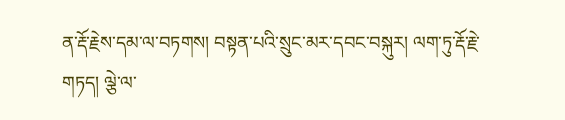ན་རྡོ་རྗེས་དམ་ལ་བཏགས། བསྟན་པའི་སྲུང་མར་དབང་བསྐུར། ལག་ཏུ་རྡོ་རྗེ་གཏད། ལྕེ་ལ་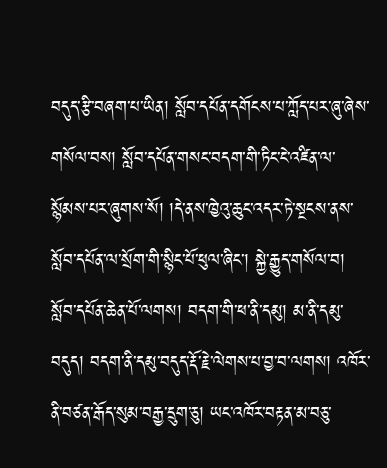བདུད་རྩི་བཞག་པ་ཡིན། སློབ་དཔོན་དགོངས་པ་ཀློད་པར་ཞུ་ཞེས་གསོལ་བས། སློབ་དཔོན་གསང་བདག་གི་ཏིང་ངེ་འཛིན་ལ་སྙོམས་པར་ཞུགས་སོ། །དེ་ནས་ཁྱེའུ་ཆུང་འདར་ཏེ་སྔངས་ནས་སློབ་དཔོན་ལ་སྲོག་གི་སྙིང་པོ་ཕུལ་ཞིང་། སྐྱེ་རྒྱུད་གསོལ་བ། སློབ་དཔོན་ཆེན་པོ་ལགས། བདག་གི་ཕ་ནི་དམུ། མ་ནི་དམུ་བདུད། བདག་ནི་དམུ་བདུད་རྡོ་རྗེ་ལེགས་པ་བྱ་བ་ལགས། འཁོར་ནི་བཙན་རྒོད་སུམ་བརྒྱ་དྲུག་ཅུ། ཡང་འཁོར་བརྟན་མ་བཅུ་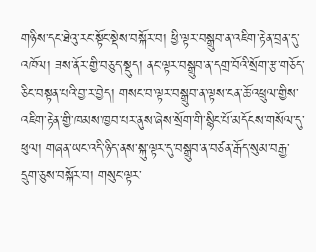གཉིས་དང་ཐེའུ་རང་སྟོང་སྡེས་བསྐོར་བ། ཕྱི་ལྟར་བསྒྲུབ་ན་འཇིག་རྟེན་བྲན་དུ་འཁོལ། ཟས་ནོར་གྱི་བཅུད་སྡུད། ནང་ལྟར་བསྒྲུབ་ན་དགྲ་བོའི་སྲོག་རྩ་གཅོད་ཅིང་བསྟན་པའི་བྱ་ར་བྱེད། གསང་བ་ལྟར་བསྒྲུབ་ན་ལྟས་ངན་ཆོ་འཕྲུལ་གྱིས་འཇིག་རྟེན་གྱི་ཁམས་ཁྱབ་པར་ནུས་ཞེས་སྲོག་གི་སྙིང་པོ་མདོངས་གསོལ་དུ་ཕུལ། གཞན་ཡང་འདི་ཉིད་ནས་སྐུ་ལྟར་དུ་བསྒྲུབ་ན་བཙན་རྒོད་སུམ་བརྒྱ་དྲུག་ཅུས་བསྐོར་བ། གསུང་ལྟར་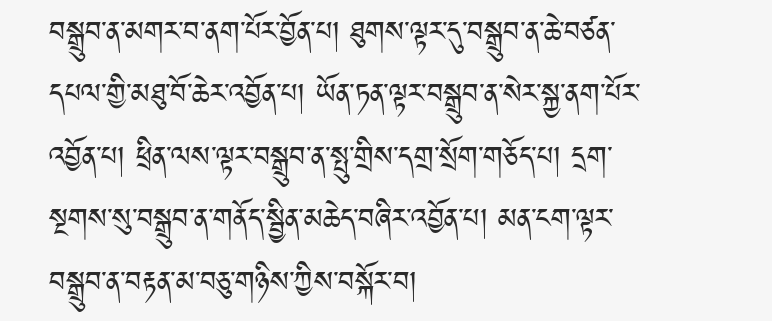བསྒྲུབ་ན་མགར་བ་ནག་པོར་བྱོན་པ། ཐུགས་ལྟར་དུ་བསྒྲུབ་ན་ཆེ་བཙན་དཔལ་གྱི་མཐུ་བོ་ཆེར་འབྱོན་པ། ཡོན་ཏན་ལྟར་བསྒྲུབ་ན་སེར་སྐྱ་ནག་པོར་འབྱོན་པ། ཕྲིན་ལས་ལྟར་བསྒྲུབ་ན་སྤུ་གྲིས་དགྲ་སྲོག་གཅོད་པ། དྲག་སྔགས་སུ་བསྒྲུབ་ན་གནོད་སྦྱིན་མཆེད་བཞིར་འབྱོན་པ། མན་ངག་ལྟར་བསྒྲུབ་ན་བརྟན་མ་བཅུ་གཉིས་ཀྱིས་བསྐོར་བ།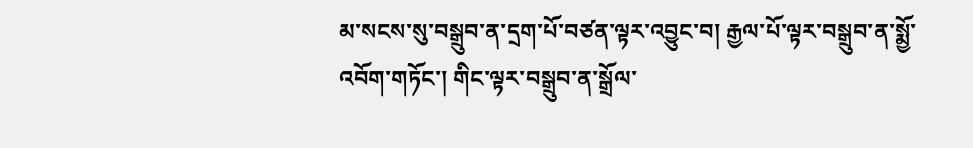མ་སངས་སུ་བསྒྲུབ་ན་དྲག་པོ་བཙན་ལྟར་འབྱུང་བ། རྒྱལ་པོ་ལྟར་བསྒྲུབ་ན་སྨྱོ་འབོག་གཏོང་། གིང་ལྟར་བསྒྲུབ་ན་སྒྲོལ་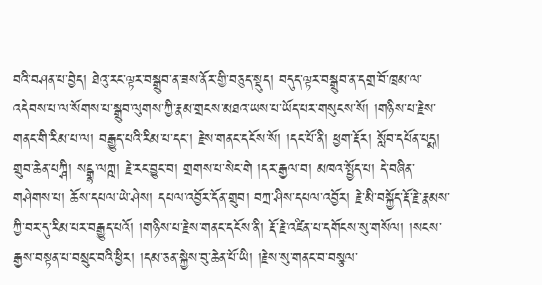བའི་བཤན་པ་བྱེད། ཐེའུ་རང་ལྟར་བསྒྲུབ་ན་ཟས་ནོར་གྱི་བཅུད་སྡུད། བདུད་ལྟར་བསྒྲུབ་ན་དགྲ་བོ་ཁྲམ་ལ་འདེབས་པ་ལ་སོགས་པ་སྒྲུབ་ལུགས་ཀྱི་རྣམ་གྲངས་མཐའ་ཡས་པ་ཡོད་པར་གསུངས་སོ། །གཉིས་པ་རྗེས་གནང་གི་རིམ་པ་ལ། བརྒྱུད་པའི་རིམ་པ་དང་། རྗེས་གནང་དངོས་སོ། །དང་པོ་ནི། ཕྱག་རྡོར། སློབ་དཔོན་པདྨ། གྲུབ་ཆེན་པཀྴི། སངྒྷ་ལཀྵ། རྗེ་རང་བྱུང་བ། གྲགས་པ་སེང་གེ །དར་རྒྱལ་བ། མཁའ་སྤྱོད་པ། དེ་བཞིན་གཤེགས་པ། ཆོས་དཔལ་ཡེ་ཤེས། དཔལ་འབྱོར་དོན་གྲུབ། བཀྲ་ཤིས་དཔལ་འབྱོར། རྗེ་མི་བསྐྱོད་རྡོ་རྗེ་རྣམས་ཀྱི་བར་དུ་རིམ་པར་བརྒྱུད་པའོ། །གཉིས་པ་རྗེས་གནང་དངོས་ནི། རྡོ་རྗེ་འཛིན་པ་དགོངས་སུ་གསོལ། །སངས་རྒྱས་བསྟན་པ་བསྲུང་བའི་ཕྱིར། །དམ་ཅན་སྐྱེས་བུ་ཆེན་པོ་ཡི། །རྗེས་སུ་གནང་བ་བསྩལ་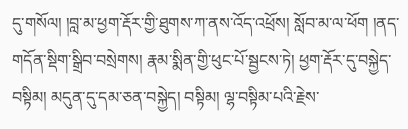དུ་གསོལ། །བླ་མ་ཕྱག་རྡོར་གྱི་ཐུགས་ཀ་ནས་འོད་འཕྲོས། སློབ་མ་ལ་ཕོག །ནད་གདོན་སྡིག་སྒྲིབ་བསྲེགས། རྣམ་སྨིན་གྱི་ཕུང་པོ་སྦྱངས་ཏེ། ཕྱག་རྡོར་དུ་བསྐྱེད་བསྟིམ། མདུན་དུ་དམ་ཅན་བསྐྱེད། བསྟིམ། ལྷ་བསྟིམ་པའི་རྗེས་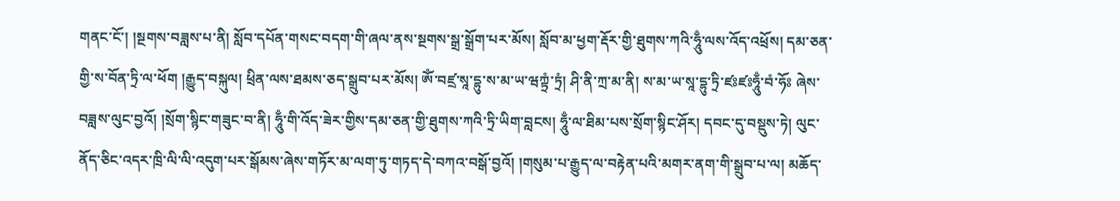གནང་ངོ་། །སྔགས་བཟླས་པ་ནི། སློབ་དཔོན་གསང་བདག་གི་ཞལ་ནས་སྔགས་སྒྲ་སྒྲོག་པར་མོས། སློབ་མ་ཕྱག་རྡོར་གྱི་ཐུགས་ཀའི་ཧཱུྃ་ལས་འོད་འཕྲོས། དམ་ཅན་གྱི་ས་བོན་ཏྲི་ལ་ཕོག །རྒྱུད་བསྐུལ། ཕྲིན་ལས་ཐམས་ཅད་སྒྲུབ་པར་མོས། ཨོཾ་བཛྲ་སཱ་དྷུ་ས་མ་ཡ་ཝཀྟྲཾ་ཏྲཾ། ཤི་ནི་ཀྲ་མ་ནི། ས་མ་ཡ་སཱ་དྷུ་ཏྲི་ཛཿཛཿཧཱུྃ་བཾ་ཧོཿ ཞེས་བཟླས་ལུང་བྱའོ། །སྲོག་སྙིང་གཟུང་བ་ནི། ཧཱུྃ་གི་འོད་ཟེར་གྱིས་དམ་ཅན་གྱི་ཐུགས་ཀའི་ཏྲི་ཡིག་བླངས། ཧཱུྃ་ལ་ཐིམ་པས་སྲོག་སྙིང་ཤོར། དབང་དུ་བསྡུས་ཏེ། ལུང་ནོད་ཅིང་འདར་ཁྲི་ལི་ལི་འདུག་པར་སྒོམས་ཞེས་གཏོར་མ་ལག་ཏུ་གཏད་དེ་བཀའ་བསྒོ་བྱའོ། །གསུམ་པ་རྒྱུད་ལ་བརྟེན་པའི་མགར་ནག་གི་སྒྲུབ་པ་ལ། མཆོད་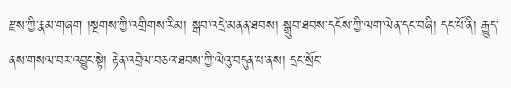རྫས་ཀྱི་རྣམ་གཞག །སྔགས་ཀྱི་འགྲིགས་རིམ། སྒབ་འདྲེ་མནན་ཐབས། སྒྲུབ་ཐབས་དངོས་ཀྱི་ལག་ལེན་དང་བཞི། དང་པོ་ནི། རྒྱུད་ནས་གསལ་བར་འབྱུང་སྟེ། རྟེན་འབྲེལ་བཅའ་ཐབས་ཀྱི་ལེའུ་བདུན་པ་ནས། དྲང་སྲོང་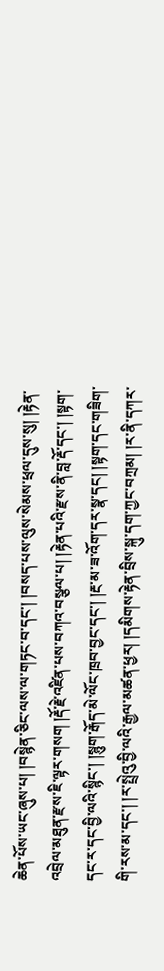ཆེན་པོས་ཡང་ཞུས་པ། །བསྙེན་ཅིང་ལས་ལ་གཏང་བ་དང་། །བསད་པས་ལུས་སེམས་ཕྲལ་དུས་སུ། །རྟེན་འབྲེལ་མཐུན་རྫས་ཇི་ལྟར་གསག །རྡོ་རྗེ་འཛིན་པས་བཀའ་བསྩལ་པ། །རྟེན་པའི་རྫས་ནི་བླ་རྡོ་དང་། །སྟག་དང་ར་དང་བྱི་ལའི་སྙིང་། །སྙུག་རྒོད་མེ་ལོང་ཁྲབ་བྱང་དང་། །རྔ་མ་ཟ་འོག་དར་སྣ་དང། །སྟག་དང་གཟིག་གི་རས་མ་དང་། །ར་སྤྲེའུ་བྱི་ལའི་རྒྱལ་མཚན་ཕྱར། །དམིགས་རྟེན་བྲིས་སྐུ་དག་ཀྱང་བཀྲམ། །ར་ནི་དཀར་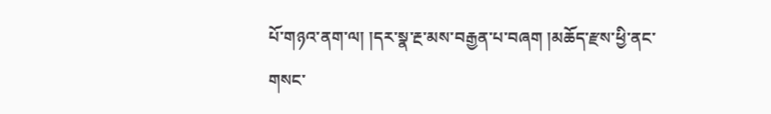པོ་གཉའ་ནག་ལ། །དར་སྣ་རྔ་མས་བརྒྱན་པ་བཞག །མཆོད་རྫས་ཕྱི་ནང་གསང་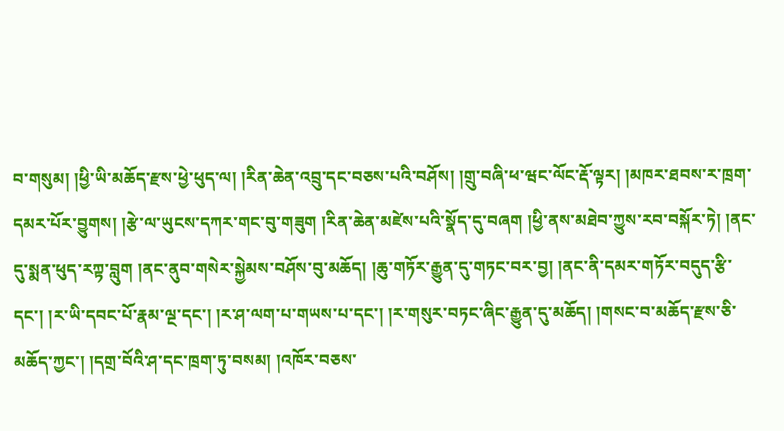བ་གསུམ། །ཕྱི་ཡི་མཆོད་རྫས་ཕྱེ་ཕུད་ལ། །རིན་ཆེན་འབྲུ་དང་བཅས་པའི་བཤོས། །གྲུ་བཞི་ཕ་ཝང་ལོང་རྡོ་ལྟར། །མཁར་ཐབས་ར་ཁྲག་དམར་པོར་བྱུགས། །རྩེ་ལ་ཡུངས་དཀར་གང་བུ་གཟུག །རིན་ཆེན་མཛེས་པའི་སྣོད་དུ་བཞག །ཕྱི་ནས་མཐེབ་ཀྱུས་རབ་བསྐོར་ཏེ། །ནང་དུ་སྨན་ཕུད་རཀྟ་བླུག །ནང་ནུབ་གསེར་སྐྱེམས་བཤོས་བུ་མཆོད། །ཆུ་གཏོར་རྒྱུན་དུ་གཏང་བར་བྱ། །ནང་ནི་དམར་གཏོར་བདུད་རྩི་དང་། །ར་ཡི་དབང་པོ་རྣམ་ལྔ་དང་། །ར་ཤ་ལག་པ་གཡས་པ་དང་། །ར་གསུར་བཏང་ཞིང་རྒྱུན་དུ་མཆོད། །གསང་བ་མཆོད་རྫས་ཅི་མཆོད་ཀྱང་། །དགྲ་བོའི་ཤ་དང་ཁྲག་ཏུ་བསམ། །འཁོར་བཅས་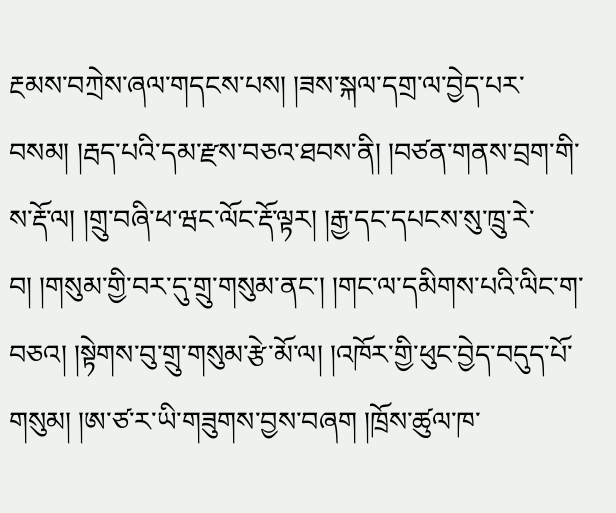རྔམས་བཀྲེས་ཞལ་གདངས་པས། །ཟས་སྐལ་དགྲ་ལ་བྱེད་པར་བསམ། །རྦད་པའི་དམ་རྫས་བཅའ་ཐབས་ནི། །བཙན་གནས་བྲག་གི་ས་རྡོ་ལ། །གྲུ་བཞི་ཕ་ཝང་ལོང་རྡོ་ལྟར། །རྒྱ་དང་དཔངས་སུ་ཁྲུ་རེ་བ། །གསུམ་གྱི་བར་དུ་གྲུ་གསུམ་ནང་། །གང་ལ་དམིགས་པའི་ལིང་ག་བཅའ། །སྟེགས་བུ་གྲུ་གསུམ་རྩེ་མོ་ལ། །འཁོར་གྱི་ཕུང་བྱེད་བདུད་པོ་གསུམ། །ཨ་ཙ་ར་ཡི་གཟུགས་བྱས་བཞག །ཁྲོས་ཚུལ་ཁ་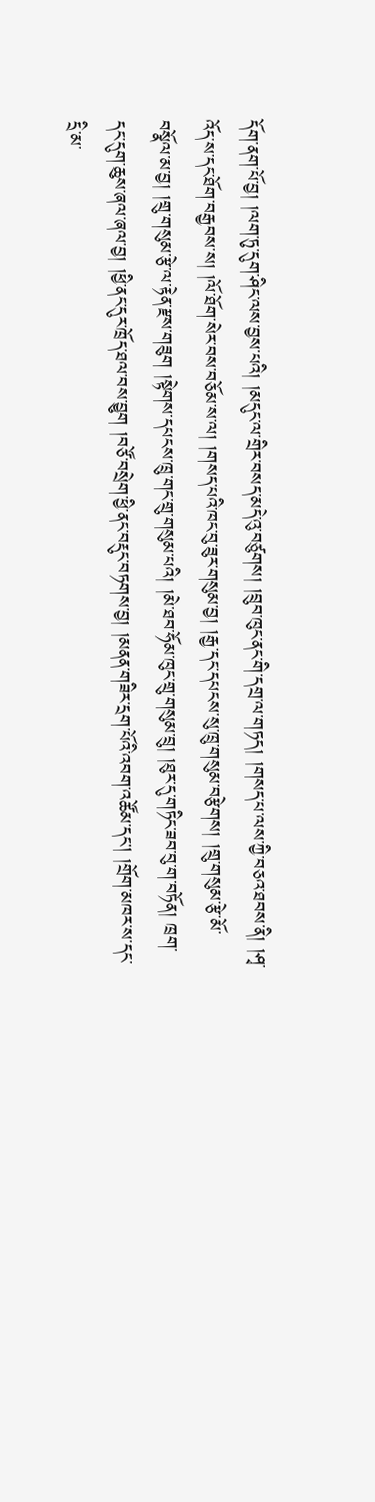དོག་ནག་པོ་བྱ། །ལག་ཏུ་དུག་ཤིང་ལས་བྱས་པའི། །མདུང་ལ་གྲིར་བསད་མདེ་འུ་བཙུགས། །བྲུབ་ཁུང་ནང་གི་དགྲ་ལ་གཏད། །གསད་པ་ལས་ཀྱི་བཅའ་ཐབས་ནི། །ཤྭ་འོད་ས་དང་ཐོག་བརྒྱབས་ས། །ལོ་ཐོག་སེར་བས་བཅོམ་ས་ལ། །གསད་པའི་ཁང་བུ་ཟུར་གསུམ་བྱ། །རྒྱ་དང་དཔངས་སུ་ཁྲུ་གསུམ་བརྩེགས། །གྲུ་གསུམ་རྩེ་མོ་བསྣོལ་མ་བྱ། །གྲུ་གསུམ་རྩེ་ལ་རྟེན་རྫས་གཟུག །སྟེགས་དཔངས་ཁྲུ་གང་གྲུ་གསུམ་པའི། །མེ་ཐབ་ཧོམ་ཁུང་གྲུ་གསུམ་བྲུ། །ཐུར་དུ་གཏིང་ཟབ་བུ་ག་བཏོན། ཁྲག་དང་དུག་ཆུས་ཞལ་ཞལ་བྱ། །ཕྱི་ནང་དུར་ཁྲོད་ཐལ་བས་བྱུག །བཙོ་བསྲེག་ཕྱི་ནང་བརྡུང་བཏགས་བྱ། །མནན་གཟིར་དྲག་པོའི་འབག་འཚོམ་དང། །གྲོག་མཁར་ས་དང་དྲི་མ་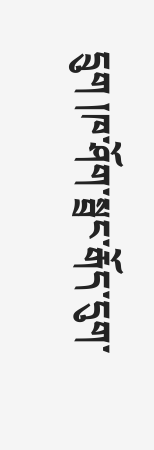དྲུག །ཁ་ཤོག་སྦྲང་རྒོད་དུག་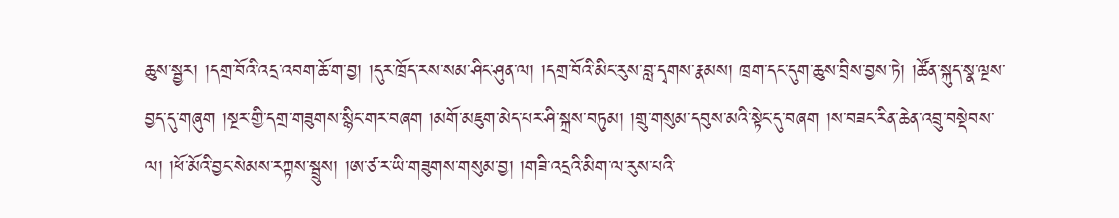ཆུས་སྦྱར། །དགྲ་བོའི་འདྲ་འབག་ཆོ་ག་བྱ། །དུར་ཁྲོད་རས་སམ་ཤིང་ཤུན་ལ། །དགྲ་བོའི་མིང་རུས་བླ་དྭགས་རྣམས། ཁྲག་དང་དུག་ཆུས་བྲིས་བྱས་ཏེ། །ཚོན་སྐུད་སྣ་ལྔས་བྱད་དུ་གཞུག །སྔར་གྱི་དགྲ་གཟུགས་སྙིང་གར་བཞག །མགོ་མཇུག་མེད་པར་ཤི་སྐྲས་བཏུམ། །གྲུ་གསུམ་དབུས་མའི་སྟེང་དུ་བཞག །ས་བཟང་རིན་ཆེན་འབྲུ་བསྡེབས་ལ། །ཕོ་མོའི་བྱང་སེམས་རཀྟས་སྦྲུས། །ཨ་ཙ་ར་ཡི་གཟུགས་གསུམ་བྱ། །གཟི་འདྲའི་མིག་ལ་རུས་པའི་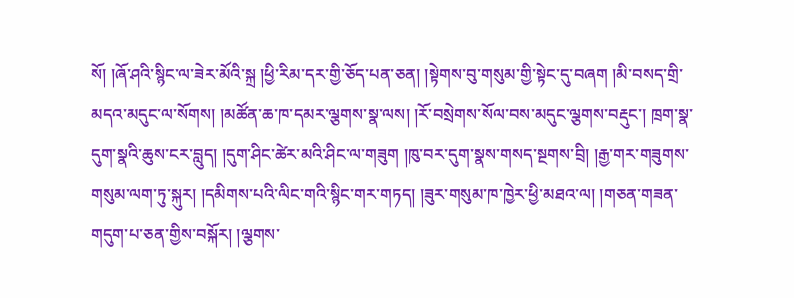སོ། །ཞོ་ཤའི་སྙིང་ལ་ཟེར་མོའི་སྐྲ །ཕྱི་རིམ་དར་གྱི་ཅོད་པན་ཅན། །སྟེགས་བུ་གསུམ་གྱི་སྟེང་དུ་བཞག །མི་བསད་གྲི་མདའ་མདུང་ལ་སོགས། །མཚོན་ཆ་ཁ་དམར་ལྕགས་སྣ་ལས། །རོ་བསྲེགས་སོལ་བས་མདུང་ལྕགས་བརྡུང་། ཁྲག་སྣ་དུག་སྣའི་ཆུས་ངར་བླུད། །དུག་ཤིང་ཚེར་མའི་ཤིང་ལ་གཟུག །ཁུ་བར་དུག་སྣས་གསད་སྔགས་བྲི། །རྒྱ་གར་གཟུགས་གསུམ་ལག་ཏུ་སྐུར། །དམིགས་པའི་ལིང་གའི་སྙིང་གར་གཏད། །ཟུར་གསུམ་ཁ་ཁྱེར་ཕྱི་མཐའ་ལ། །གཅན་གཟན་གདུག་པ་ཅན་གྱིས་བསྐོར། །ལྕགས་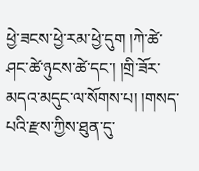ཕྱེ་ཟངས་ཕྱེ་རམ་ཕྱེ་དུག །ཀེ་ཚེ་ཤང་ཚེ་ཉུངས་ཚེ་དང་། །གྲི་ཟོར་མདའ་མདུང་ལ་སོགས་པ། །གསད་པའི་རྫས་ཀྱིས་ཐུན་དུ་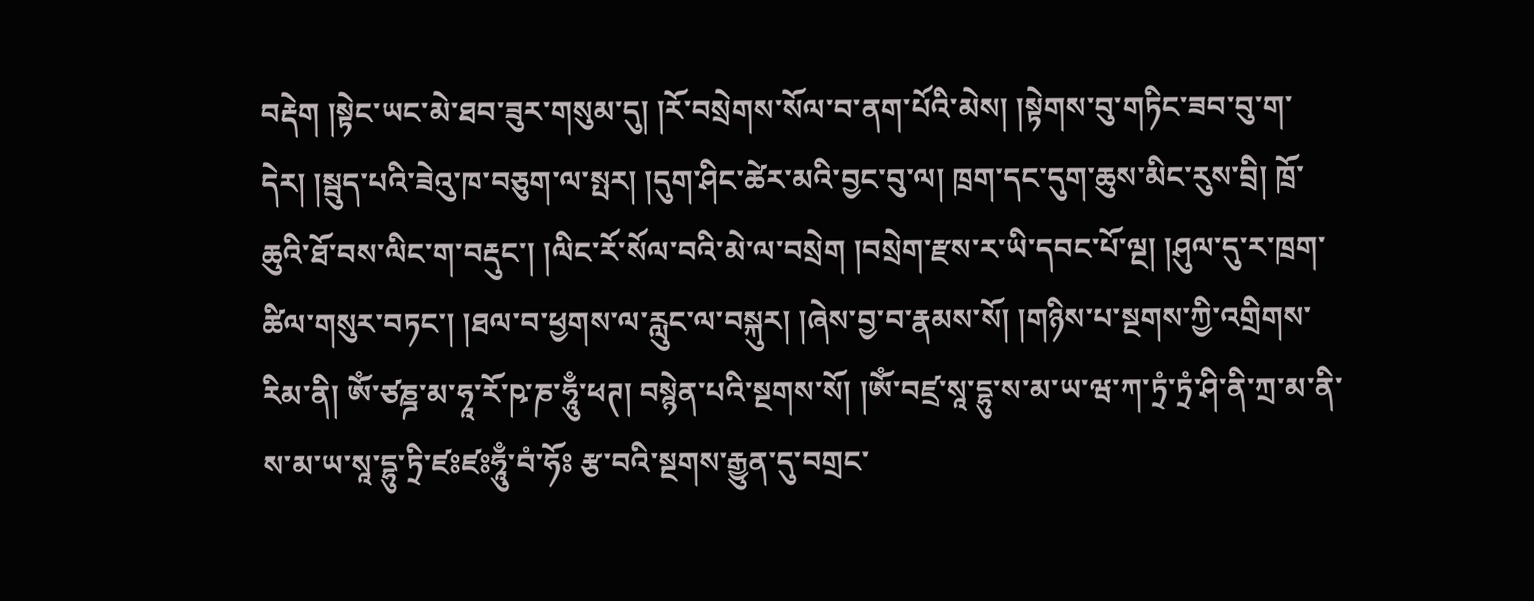བརྡེག །སྟེང་ཡང་མེ་ཐབ་ཟུར་གསུམ་དུ། །རོ་བསྲེགས་སོལ་བ་ནག་པོའི་མེས། །སྟེགས་བུ་གཏིང་ཟབ་བུ་ག་དེར། །སྦུད་པའི་ཟེའུ་ཁ་བཅུག་ལ་སྤར། །དུག་ཤིང་ཚེར་མའི་བྱང་བུ་ལ། ཁྲག་དང་དུག་ཆུས་མིང་རུས་བྲི། ཁྲོ་ཆུའི་ཐོ་བས་ལིང་ག་བརྡུང་། །ལིང་རོ་སོལ་བའི་མེ་ལ་བསྲེག །བསྲེག་རྫས་ར་ཡི་དབང་པོ་ལྔ། །ཤུལ་དུ་ར་ཁྲག་ཚིལ་གསུར་བཏང་། །ཐལ་བ་ཕྱགས་ལ་རླུང་ལ་བསྐུར། །ཞེས་བྱ་བ་རྣམས་སོ། །གཉིས་པ་སྔགས་ཀྱི་འགྲིགས་རིམ་ནི། ཨོཾ་ཙཎྜ་མ་ཧཱ་རོ་ཥ་ཎ་ཧཱུྃ་ཕཊ། བསྙེན་པའི་སྔགས་སོ། །ཨོཾ་བཛྲ་སཱ་དྷུ་ས་མ་ཡ་ཝ་ཀ་ཏྲཾ་ཏྲཾ་ཤི་ནི་ཀྲ་མ་ནི་ས་མ་ཡ་སཱ་དྷུ་ཏྲི་ཛཿཛཿཧཱུྃ་བཾ་ཧོཿ རྩ་བའི་སྔགས་རྒྱུན་དུ་བགྲང་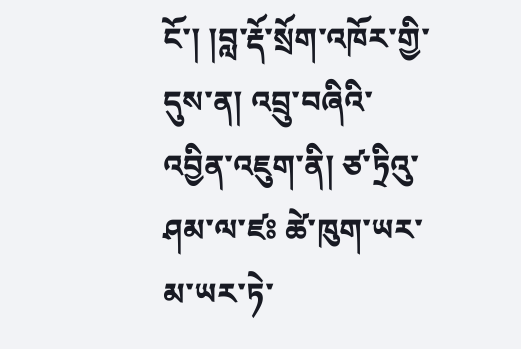ངོ་། །བླ་རྡོ་སྲོག་འཁོར་གྱི་དུས་ན། འབྲུ་བཞིའི་འབྱིན་འཇུག་ནི། ཙ་ཏྲིའུ་ཤམ་ལ་ཛཿ ཚེ་ཁུག་ཡར་མ་ཡར་ཏེ་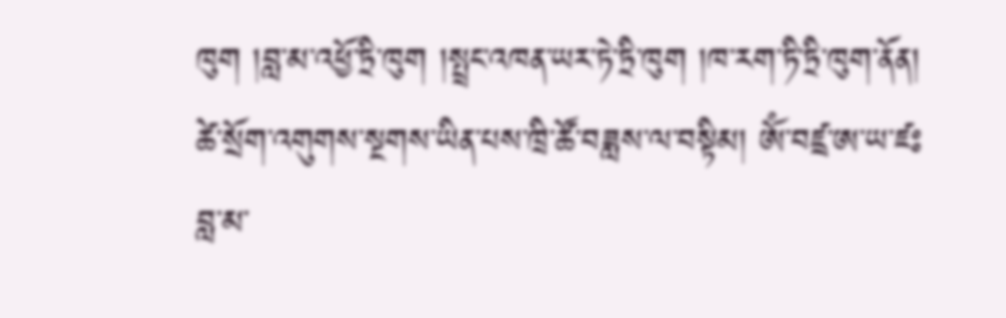ཁུག །བླ་མ་འཕྱོ་ཏྲི་ཁུག །སྤྲང་འཁན་ཡར་ཏེ་ཏྲི་ཁུག །ཁ་རག་ཏི་ཏྲི་ཁུག་ནོན། ཚེ་སྲོག་འགུགས་སྔགས་ཡིན་པས་ཁྲི་ཚོ་བཟླས་ལ་བསྟིམ། ཨོཾ་བཛྲ་ཨ་ཡ་ཛཿ བླ་མ་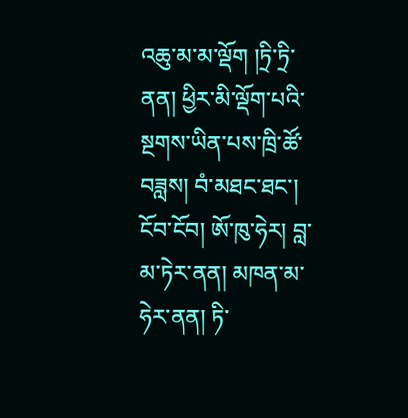འཆུ་མ་མ་ལྡོག །ཏྲི་ཏྲི་ནན། ཕྱིར་མི་ལྡོག་པའི་སྔགས་ཡིན་པས་ཁྲི་ཚོ་བཟླས། བཾ་མཐང་ཐང་། ངོབ་ངོབ། ཨོ་ཁུ་ཧེར། བླ་མ་ཏེར་ནན། མཁན་མ་ཧེར་ནན། ཏི་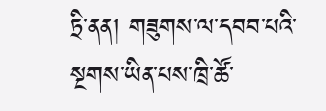ཏྲི་ནན། གཟུགས་ལ་དབབ་པའི་སྔགས་ཡིན་པས་ཁྲི་ཚོ་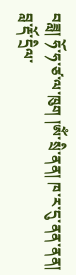བཟླ། ཧོ་ཧ་ཙ་ལ་ཁུག །ཨོཾ་སྲི་ནན། ཁ་ར་དུ་ནན་ནན། བླ་རྡོ་དྲིལ་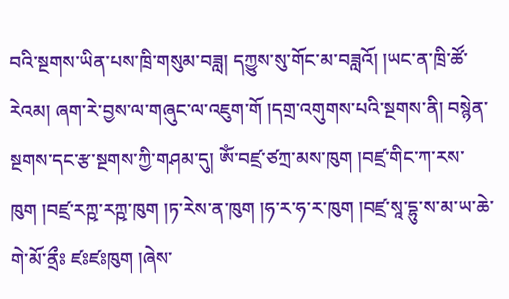བའི་སྔགས་ཡིན་པས་ཁྲི་གསུམ་བཟླ། དཀྱུས་སུ་གོང་མ་བཟླའོ། །ཡང་ན་ཁྲི་ཚོ་རེའམ། ཞག་རེ་བྱས་ལ་གཞུང་ལ་འཇུག་གོ །དགྲ་འགུགས་པའི་སྔགས་ནི། བསྙེན་སྔགས་དང་རྩ་སྔགས་ཀྱི་གཤམ་དུ། ཨོཾ་བཛྲ་ཙཀྲ་མས་ཁུག །བཛྲ་གིང་ཀ་རས་ཁུག །བཛྲ་རཀྵ་རཀྵ་ཁུག །ཏ་རེས་ན་ཁུག །ཧ་ར་ཧ་ར་ཁུག །བཛྲ་སཱ་དྷུ་ས་མ་ཡ་ཆེ་གེ་མོ་ནྲྀཿ ཛཿཛཿཁུག །ཞེས་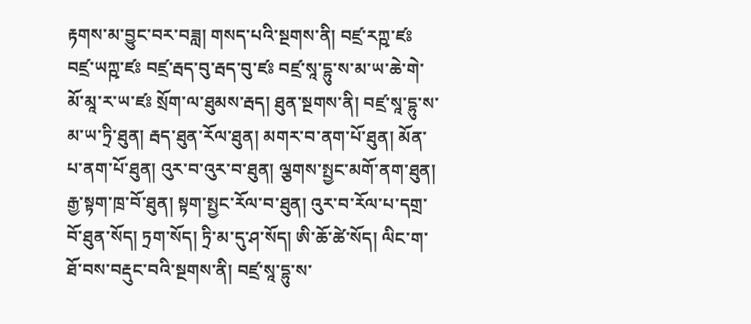རྟགས་མ་བྱུང་བར་བཟླ། གསད་པའི་སྔགས་ནི། བཛྲ་རཀྵ་ཛཿ བཛྲ་ཡཀྵ་ཛཿ བཛྲ་རྦད་བུ་རྦད་བུ་ཛཿ བཛྲ་སཱ་དྷུ་ས་མ་ཡ་ཆེ་གེ་མོ་མཱ་ར་ཡ་ཛཿ སྲོག་ལ་ཐུམས་རྦད། ཐུན་སྔགས་ནི། བཛྲ་སཱ་དྷུ་ས་མ་ཡ་ཏྲི་ཐུན། རྦད་ཐུན་རོལ་ཐུན། མགར་བ་ནག་པོ་ཐུན། མོན་པ་ནག་པོ་ཐུན། འུར་བ་འུར་བ་ཐུན། ལྕགས་སྤྱང་མགོ་ནག་ཐུན། རྒྱ་སྟག་ཁྲ་བོ་ཐུན། སྟག་སྤྱང་རོལ་བ་ཐུན། འུར་བ་རོལ་པ་དགྲ་བོ་ཐུན་སོད། ཏྲག་སོད། ཏྲི་མ་དུ་ཤ་སོད། ཨི་ཆོ་ཚེ་སོད། ལིང་ག་ཐོ་བས་བརྡུང་བའི་སྔགས་ནི། བཛྲ་སཱ་དྷུ་ས་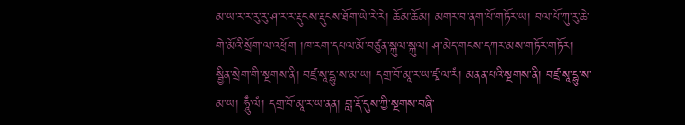མ་ཡ་ར་ར་རུ་རུ་ཤ་ར་ར་རྡུངས་རྡུངས་ཐོག་ཡེ་རེ་རེ། ཆོམ་ཆོམ། མགར་བ་ནག་པོ་གཏོར་ཡ། བལ་པོ་ཀུ་རུ་ཆེ་གེ་མོའི་སྲོག་ལ་འཕྲོག །ཁ་རག་དཔལ་མོ་བཙུན་སྐུལ་སྐུལ། ཤ་མེད་གངས་དཀར་མས་གཏོར་གཏོར། སྦྱིན་སྲེག་གི་སྔགས་ནི། བཛྲ་སཱ་དྷུ་ས་མ་ཡ། དགྲ་བོ་མཱ་ར་ཡ་ཛྭ་ལ་རཾ། མནན་པའི་སྔགས་ནི། བཛྲ་སཱ་དྷུ་ས་མ་ཡ། ཧཱུྃ་ལཾ། དགྲ་བོ་མཱ་ར་ཡ་ནན། བླ་རྡོ་དུས་ཀྱི་སྔགས་བཞི་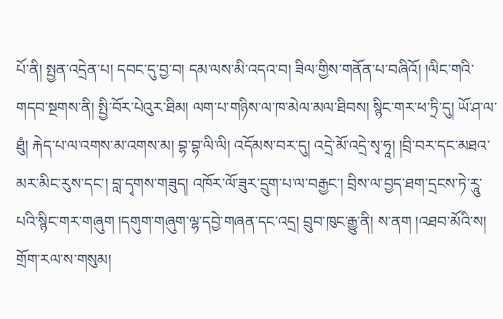པོ་ནི། སྤྱན་འདྲེན་པ། དབང་དུ་བྱ་བ། དམ་ལས་མི་འདའ་བ། ཟིལ་གྱིས་གནོན་པ་བཞིའོ། །ལིང་གའི་གདབ་སྔགས་ནི། སྤྱི་བོར་པེའུར་ཐིམ། ལག་པ་གཉིས་ལ་ཁ་མེལ་མལ་ཐིབས། སྙིང་གར་ཕ་ཏྲི་དུ། ཡོ་ཤ་ལ་ཐུཾ། རྐེད་པ་ལ་འགས་མ་འགས་མ། བྷ་བྷ་ལི་ལི། འདོམས་བར་དུ། འདྲེ་མོ་འདྲེ་སྭ་ཧཱ། །བྲི་བར་དང་མཐའ་མར་མིང་རུས་དང་། བླ་དྭགས་གཟུད། འཁོར་ལོ་ཟུར་དྲུག་པ་ལ་བརྒྱང་། བྲིས་ལ་བྱད་ཐག་དྲངས་ཏེ་རཱུ་པའི་སྙིང་གར་གཞུག །དགུག་གཞུག་ལྷ་དབྱེ་གཞན་དང་འདྲ། བྲུབ་ཁུང་རྒྱུ་ནི། ས་ནག །འཐབ་མོའི་ས། གྲོག་རལ་ས་གསུམ།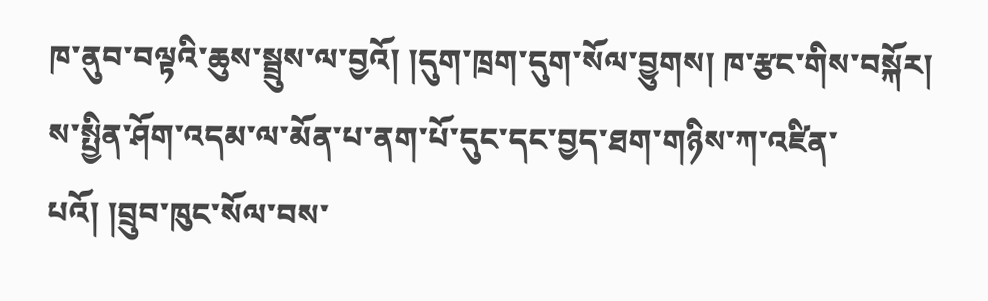ཁ་ནུབ་བལྟའི་ཆུས་སྦྲུས་ལ་བྱའོ། །དུག་ཁྲག་དུག་སོལ་བྱུགས། ཁ་རྩང་གིས་བསྐོར། ས་སྤྱིན་ཤོག་འདམ་ལ་མོན་པ་ནག་པོ་དུང་དང་བྱད་ཐག་གཉིས་ཀ་འཛིན་པའོ། །བྲུབ་ཁུང་སོལ་བས་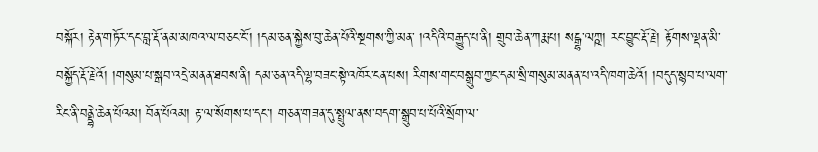བསྐོར། རྟེན་གཏོར་དང་བླ་རྡོ་ནམ་མཁའ་ལ་བཅང་ངོ་། །དམ་ཅན་སྐྱེས་བུ་ཆེན་པོའི་སྔགས་ཀྱི་མན་ །འདིའི་བརྒྱུད་པ་ནི། གྲུབ་ཆེན་ཀརྨ་པ། སངྒྷ་ལཀྵ། རང་བྱུང་རྡོ་རྗེ། རྟོགས་ལྡན་མི་བསྐྱོད་རྡོ་རྗེའོ། །གསུམ་པ་སྒབ་འདྲེ་མནན་ཐབས་ནི། དམ་ཅན་འདི་ལྷ་བཟང་སྟེ་འཁོར་ངན་པས། རིགས་གང་བསྒྲུབ་ཀྱང་དམ་སྲི་གསུམ་མནན་པ་འདི་ཁག་ཆེའོ། །བདུད་སྙབ་པ་ལག་རིང་ནི་བནྡྷེ་ཆེན་པོའམ། བོན་པོའམ། རྟ་ལ་སོགས་པ་དང་། གཅན་གཟན་དུ་སྤྲུལ་ནས་བདག་སྒྲུབ་པ་པོའི་སྲོག་ལ་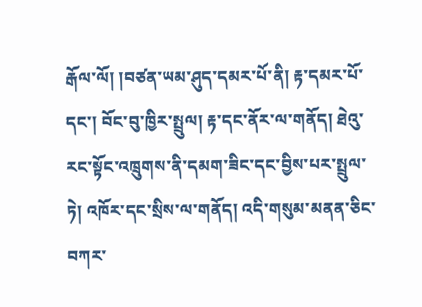རྒོལ་ལོ། །བཙན་ཡམ་ཤུད་དམར་པོ་ནི། རྟ་དམར་པོ་དང་། བོང་བུ་ཁྱིར་སྤྲུལ། རྟ་དང་ནོར་ལ་གནོད། ཐེའུ་རང་སྟོང་འཁྲུགས་ནི་དམག་ཟིང་དང་བྱིས་པར་སྤྲུལ་ཏེ། འཁོར་དང་སྲིས་ལ་གནོད། འདི་གསུམ་མནན་ཅིང་བཀར་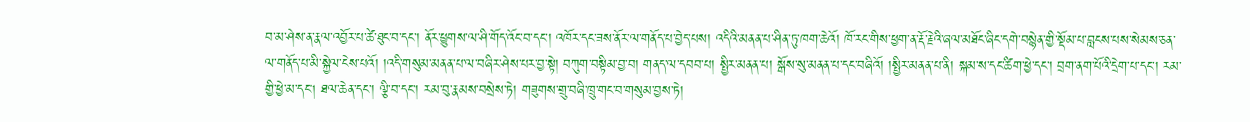བ་མ་ཤེས་ན་རྣལ་འབྱོར་པ་ཚེ་ཐུང་བ་དང་། ནོར་ཕྱུགས་ལ་ཤི་གོད་འོང་བ་དང་། འཁོར་དང་ཟས་ནོར་ལ་གནོད་པ་བྱེད་པས། འདིའི་མནན་པ་ཤིན་ཏུ་ཁག་ཆེའོ། ཁོ་རང་གིས་ཕྱག་ན་རྡོ་རྗེའི་ཞལ་མཐོང་ཞིང་དགེ་བསྙེན་གྱི་སྡོམ་པ་བླངས་པས་སེམས་ཅན་ལ་གནོད་པ་མི་སྐྱེལ་ངེས་པའོ། །འདི་གསུམ་མནན་པ་ལ་བཞིར་ཤེས་པར་བྱ་སྟེ། བཀུག་བསྟིམ་བྱ་བ། གནད་ལ་དབབ་པ། སྤྱིར་མནན་པ། སྒོས་སུ་མནན་པ་དང་བཞིའོ། །སྤྱིར་མནན་པ་ནི། སྐམ་ས་དང་ཚིག་ཕྱེ་དང་། བྲག་ནག་པོའི་དྲེག་པ་དང་། རམ་གྱི་ཕྱེ་མ་དང། ཐལ་ཆེན་དང་། ལྕི་བ་དང་། རམ་བུ་རྣམས་བསྲེས་ཏེ། གཟུགས་གྲུ་བཞི་ཁྲུ་གང་བ་གསུམ་བྱས་ཏེ།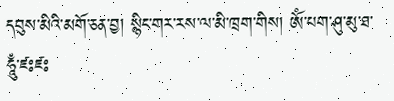དབུས་མིའི་མགོ་ཅན་བྱ། སྙིང་གར་རས་ལ་མི་ཁྲག་གིས། ཨོཾ་པག་ཤུ་མུ་ཐ་ཧཱུྃ་ཛཿཛཿ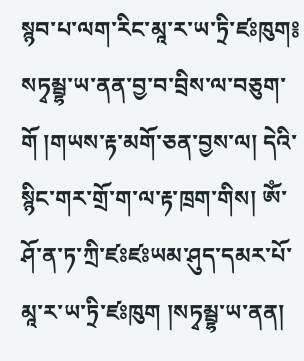སྙབ་པ་ལག་རིང་མཱ་ར་ཡ་ཏྲི་ཛཿཁུག༔ སཏྭམྦྷ་ཡ་ནན་བྱ་བ་བྲིས་ལ་བཅུག་གོ །གཡས་རྟ་མགོ་ཅན་བྱས་ལ། དེའི་སྙིང་གར་གྲོ་ག་ལ་རྟ་ཁྲག་གིས། ཨོཾ་ཤོ་ན་ཏ་ཀྲི་ཛཿཛཿཡམ་ཤུད་དམར་པོ་མཱ་ར་ཡ་ཏྲི་ཛཿཁུག །སཏྭམྦྷ་ཡ་ནན།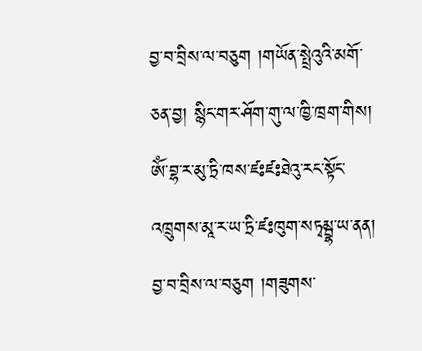བྱ་བ་བྲིས་ལ་བཅུག །གཡོན་སྤྲེའུའི་མགོ་ཅན་བྱ། སྙིང་གར་ཤོག་གུ་ལ་ཁྱི་ཁྲག་གིས། ཨོཾ་བྷ་ར་མུ་ཏྲི་ཁས་ཛཿཛཿཐེའུ་རང་སྟོང་འཁྲུགས་མཱ་ར་ཡ་ཏྲི་ཛཿཁུག་སཏྭམྦྷ་ཡ་ནན། བྱ་བ་བྲིས་ལ་བཅུག །གཟུགས་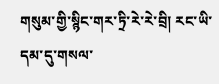གསུམ་གྱི་སྙིང་གར་ཏྲི་རེ་རེ་བྲི། རང་ཡི་དམ་དུ་གསལ་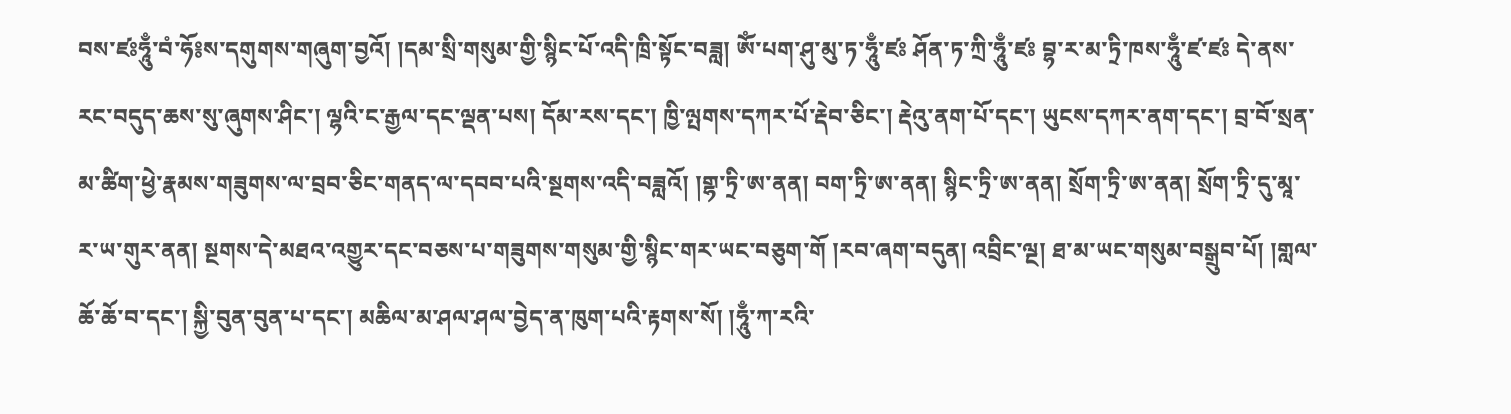བས་ཛཿཧཱུྃ་བཾ་ཧོ༔ས་དགུགས་གཞུག་བྱའོ། །དམ་སྲི་གསུམ་གྱི་སྙིང་པོ་འདི་ཁྲི་སྟོང་བཟླ། ཨོཾ་པག་ཤུ་མུ་ཏ་ཧཱུྃ་ཛཿ ཤོན་ཏ་ཀྲི་ཧཱུྃ་ཛཿ བྷ་ར་མ་ཏྲི་ཁས་ཧཱུྃ་ཛ་ཛཿ དེ་ནས་རང་བདུད་ཆས་སུ་ཞུགས་ཤིང་། ལྷའི་ང་རྒྱལ་དང་ལྡན་པས། དོམ་རས་དང་། ཁྱི་ལྤགས་དཀར་པོ་རྡེབ་ཅིང་། རྡེའུ་ནག་པོ་དང་། ཡུངས་དཀར་ནག་དང་། བྲ་བོ་སྲན་མ་ཚིག་ཕྱེ་རྣམས་གཟུགས་ལ་བྲབ་ཅིང་གནད་ལ་དབབ་པའི་སྔགས་འདི་བཟླའོ། །གྷ་ཏྲི་ཨ་ནན། བག་ཏྲི་ཨ་ནན། སྙིང་ཏྲི་ཨ་ནན། སྲོག་ཏྲི་ཨ་ནན། སྲོག་ཏྲི་དུ་མཱ་ར་ཡ་གུར་ནན། སྔགས་དེ་མཐའ་འགྱུར་དང་བཅས་པ་གཟུགས་གསུམ་གྱི་སྙིང་གར་ཡང་བཅུག་གོ །རབ་ཞག་བདུན། འབྲིང་ལྔ། ཐ་མ་ཡང་གསུམ་བསྒྲུབ་པོ། །གླལ་ཆོ་ཆོ་བ་དང་། སྐྱི་བུན་བུན་པ་དང་། མཆིལ་མ་ཤལ་ཤལ་བྱེད་ན་ཁུག་པའི་རྟགས་སོ། །ཧཱུྃ་ཀ་རའི་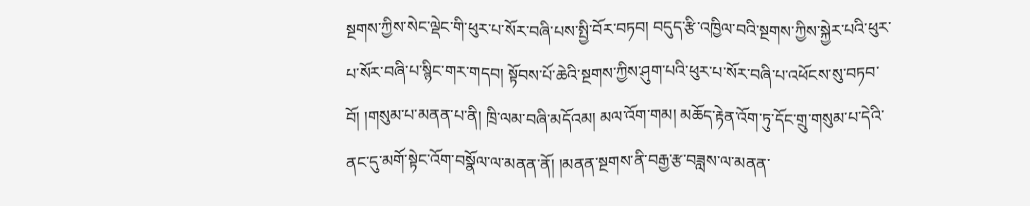སྔགས་ཀྱིས་སེང་ལྡེང་གི་ཕུར་པ་སོར་བཞི་པས་སྤྱི་བོར་བཏབ། བདུད་རྩི་འཁྱིལ་བའི་སྔགས་ཀྱིས་སྐྱེར་པའི་ཕུར་པ་སོར་བཞི་པ་སྙིང་གར་གདབ། སྟོབས་པོ་ཆེའི་སྔགས་ཀྱིས་ཤུག་པའི་ཕུར་པ་སོར་བཞི་པ་འཕོངས་སུ་བཏབ་བོ། །གསུམ་པ་མནན་པ་ནི། ཁྲི་ལམ་བཞི་མདོའམ། མལ་འོག་གམ། མཆོད་རྟེན་འོག་ཏུ་དོང་གྲུ་གསུམ་པ་དེའི་ནང་དུ་མགོ་སྟེང་འོག་བསྣོལ་ལ་མནན་ནོ། །མནན་སྔགས་ནི་བརྒྱ་རྩ་བཟླས་ལ་མནན་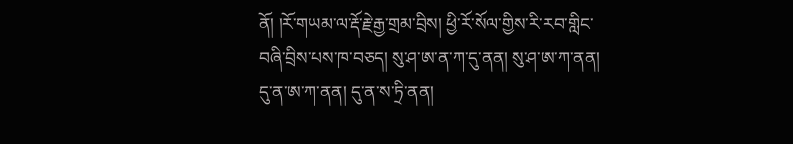ནོ། །རོ་གཡམ་ལ་རྡོ་རྗེ་རྒྱ་གྲམ་བྲིས། ཕྱི་རོ་སོལ་གྱིས་རི་རབ་གླིང་བཞི་བྲིས་པས་ཁ་བཅད། སུ་ཤ་ཨ་ན་ཀ་དུ་ནན། སུ་ཤ་ཨ་ཀ་ནན། དུ་ན་ཨ་ཀ་ནན། དུ་ན་ས་ཏྲི་ནན།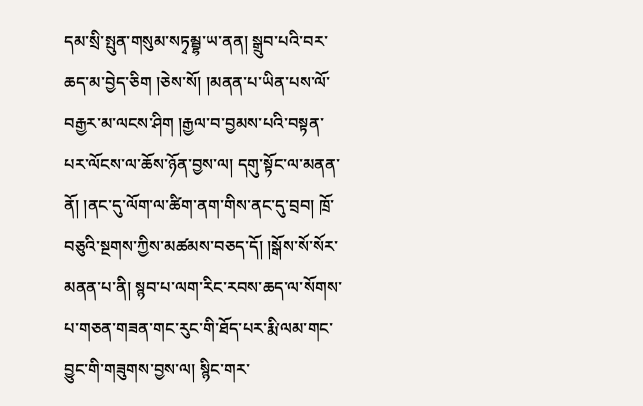དམ་སྲི་སྤུན་གསུམ་སཏྭམྦྷ་ཡ་ནན། སྒྲུབ་པའི་བར་ཆད་མ་བྱེད་ཅིག །ཅེས་སོ། །མནན་པ་ཡིན་པས་ལོ་བརྒྱར་མ་ལངས་ཤིག །རྒྱལ་བ་བྱམས་པའི་བསྟན་པར་ལོངས་ལ་ཆོས་ཉོན་བྱས་ལ། དགུ་སྟོང་ལ་མནན་ནོ། །ནང་དུ་ལོག་ལ་ཚིག་ནག་གིས་ནང་དུ་བྲབ། ཁྲོ་བཅུའི་སྔགས་ཀྱིས་མཚམས་བཅད་དོ། །སྒོས་སོ་སོར་མནན་པ་ནི། སྙབ་པ་ལག་རིང་རབས་ཆད་ལ་སོགས་པ་གཅན་གཟན་གང་རུང་གི་ཐོད་པར་རྨི་ལམ་གང་བྱུང་གི་གཟུགས་བྱས་ལ། སྙིང་གར་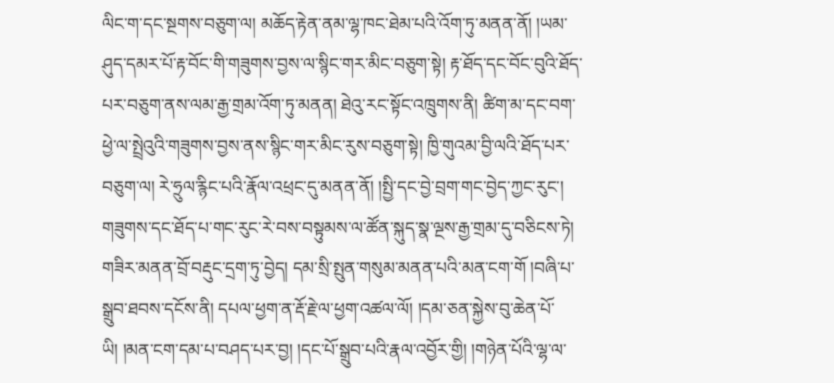ལིང་ག་དང་སྔགས་བཅུག་ལ། མཆོད་རྟེན་ནམ་ལྷ་ཁང་ཐེམ་པའི་འོག་ཏུ་མནན་ནོ། །ཡམ་ཤུད་དམར་པོ་རྟ་བོང་གི་གཟུགས་བྱས་ལ་སྙིང་གར་མིང་བཅུག་སྟེ། རྟ་ཐོད་དང་བོང་བུའི་ཐོད་པར་བཅུག་ནས་ལམ་རྒྱ་གྲམ་འོག་ཏུ་མནན། ཐེའུ་རང་སྟོང་འཁྲུགས་ནི། ཚིག་མ་དང་བག་ཕྱེ་ལ་སྤྲེའུའི་གཟུགས་བྱས་ནས་སྙིང་གར་མིང་རུས་བཅུག་སྟེ། ཁྱི་གུའམ་བྱི་ལའི་ཐོད་པར་བཅུག་ལ། རེ་ཧྲུལ་རྙིང་པའི་རྣོལ་འཕྲང་དུ་མནན་ནོ། །སྤྱི་དང་བྱེ་བྲག་གང་བྱེད་ཀྱང་རུང་། གཟུགས་དང་ཐོད་པ་གང་རུང་རེ་བས་བསྟུམས་ལ་ཚོན་སྐུད་སྣ་ལྔས་རྒྱ་གྲམ་དུ་བཅིངས་ཏེ། གཟིར་མནན་བྲོ་བརྡུང་དྲག་ཏུ་བྱེད། དམ་སྲི་སྤུན་གསུམ་མནན་པའི་མན་ངག་གོ །བཞི་པ་སྒྲུབ་ཐབས་དངོས་ནི། དཔལ་ཕྱག་ན་རྡོ་རྗེ་ལ་ཕྱག་འཚལ་ལོ། །དམ་ཅན་སྐྱེས་བུ་ཆེན་པོ་ཡི། །མན་ངག་དམ་པ་བཤད་པར་བྱ། །དང་པོ་སྒྲུབ་པའི་རྣལ་འབྱོར་གྱི། །གཉེན་པོའི་ལྷ་ལ་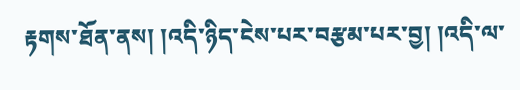རྟགས་ཐོན་ནས། །འདི་ཉིད་ངེས་པར་བརྩམ་པར་བྱ། །འདི་ལ་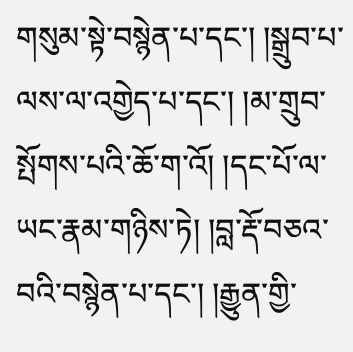གསུམ་སྟེ་བསྙེན་པ་དང་། །སྒྲུབ་པ་ལས་ལ་འགྱེད་པ་དང་། །མ་གྲུབ་སྤོགས་པའི་ཆོ་ག་འོ། །དང་པོ་ལ་ཡང་རྣམ་གཉིས་ཏེ། །བླ་རྡོ་བཅའ་བའི་བསྙེན་པ་དང་། །རྒྱུན་གྱི་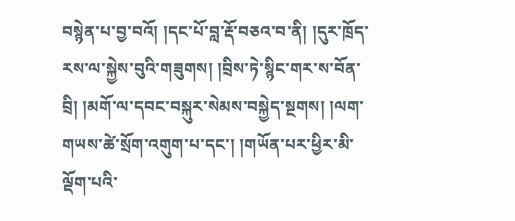བསྙེན་པ་བྱ་བའོ། །དང་པོ་བླ་རྡོ་བཅའ་བ་ནི། །དུར་ཁྲོད་རས་ལ་སྐྱེས་བུའི་གཟུགས། །བྲིས་ཏེ་སྙིང་གར་ས་བོན་བྲི། །མགོ་ལ་དབང་བསྐུར་སེམས་བསྐྱེད་སྔགས། །ལག་གཡས་ཚེ་སྲོག་འགུག་པ་དང་། །གཡོན་པར་ཕྱིར་མི་ལྡོག་པའི་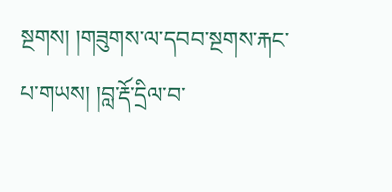སྔགས། །གཟུགས་ལ་དབབ་སྔགས་རྐང་པ་གཡས། །བླ་རྡོ་དྲིལ་བ་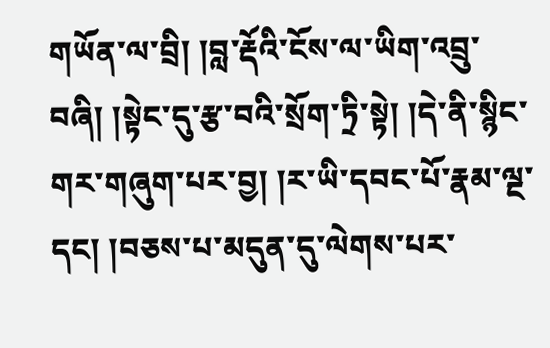གཡོན་ལ་བྲི། །བླ་རྡོའི་ངོས་ལ་ཡིག་འབྲུ་བཞི། །སྟེང་དུ་རྩ་བའི་སྲོག་ཏྲི་སྟེ། །དེ་ནི་སྙིང་གར་གཞུག་པར་བྱ། །ར་ཡི་དབང་པོ་རྣམ་ལྔ་དང། །བཅས་པ་མདུན་དུ་ལེགས་པར་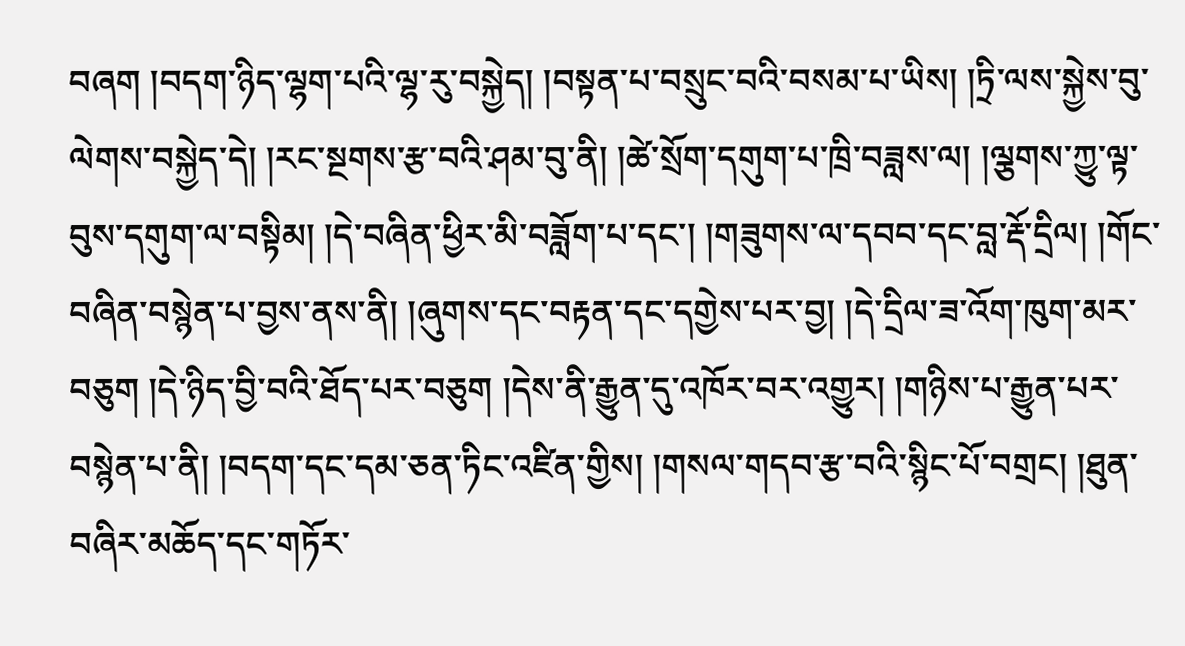བཞག །བདག་ཉིད་ལྷག་པའི་ལྷ་རུ་བསྐྱེད། །བསྟན་པ་བསྲུང་བའི་བསམ་པ་ཡིས། །ཏྲི་ལས་སྐྱེས་བུ་ལེགས་བསྐྱེད་དེ། །རང་སྔགས་རྩ་བའི་ཤམ་བུ་ནི། །ཚེ་སྲོག་དགུག་པ་ཁྲི་བཟླས་ལ། །ལྕགས་ཀྱུ་ལྟ་བུས་དགུག་ལ་བསྟིམ། །དེ་བཞིན་ཕྱིར་མི་བཟློག་པ་དང་། །གཟུགས་ལ་དབབ་དང་བླ་རྡོ་དྲིལ། །གོང་བཞིན་བསྙེན་པ་བྱས་ནས་ནི། །ཞུགས་དང་བརྟན་དང་དགྱེས་པར་བྱ། །དེ་དྲིལ་ཟ་འོག་ཁུག་མར་བཅུག །དེ་ཉིད་བྱི་བའི་ཐོད་པར་བཅུག །དེས་ནི་རྒྱུན་དུ་འཁོར་བར་འགྱུར། །གཉིས་པ་རྒྱུན་པར་བསྙེན་པ་ནི། །བདག་དང་དམ་ཅན་ཏིང་འཛིན་གྱིས། །གསལ་གདབ་རྩ་བའི་སྙིང་པོ་བགྲང། །ཐུན་བཞིར་མཆོད་དང་གཏོར་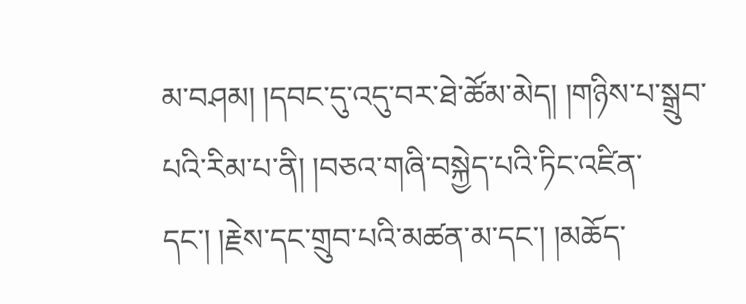མ་བཤམ། །དབང་དུ་འདུ་བར་ཐེ་ཚོམ་མེད། །གཉིས་པ་སྒྲུབ་པའི་རིམ་པ་ནི། །བཅའ་གཞི་བསྐྱེད་པའི་ཏིང་འཛིན་དང་། །རྗེས་དང་གྲུབ་པའི་མཚན་མ་དང་། །མཆོད་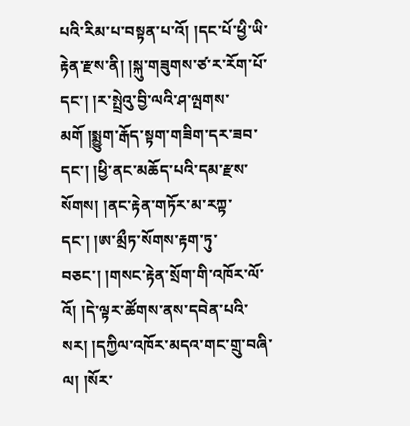པའི་རིམ་པ་བསྟན་པ་འོ། །དང་པོ་ཕྱི་ཡི་རྟེན་རྫས་ནི། །སྐུ་གཟུགས་ཙ་ར་རོག་པོ་དང་། །ར་སྤྲེའུ་བྱི་ལའི་ཤ་ལྤགས་མགོ །སྨྱུག་རྒོད་སྟག་གཟིག་དར་ཟབ་དང་། །ཕྱི་ནང་མཆོད་པའི་དམ་རྫས་སོགས། །ནང་རྟེན་གཏོར་མ་རཀྟ་དང་། །ཨ་མྲྀཏ་སོགས་རྟག་ཏུ་བཅང་། །གསང་རྟེན་སྲོག་གི་འཁོར་ལོ་འོ། །དེ་ལྟར་ཚོགས་ནས་དབེན་པའི་སར། །དཀྱིལ་འཁོར་མདའ་གང་གྲུ་བཞི་ལ། །སོར་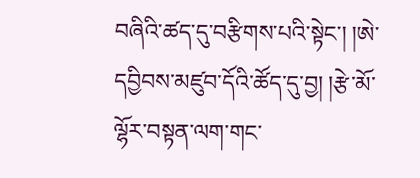བཞིའི་ཚད་དུ་བརྩིགས་པའི་སྟེང་། །ཨེ་དབྱིབས་མཛུབ་དོའི་ཚོད་དུ་བྱ། །རྩེ་མོ་ལྷོར་བསྟན་ལག་གང་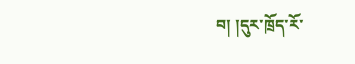བ། །དུར་ཁྲོད་རོ་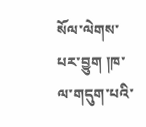སོལ་ལེགས་པར་བྱུག །ཁ་ལ་གདུག་པའི་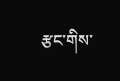རྩང་གིས་